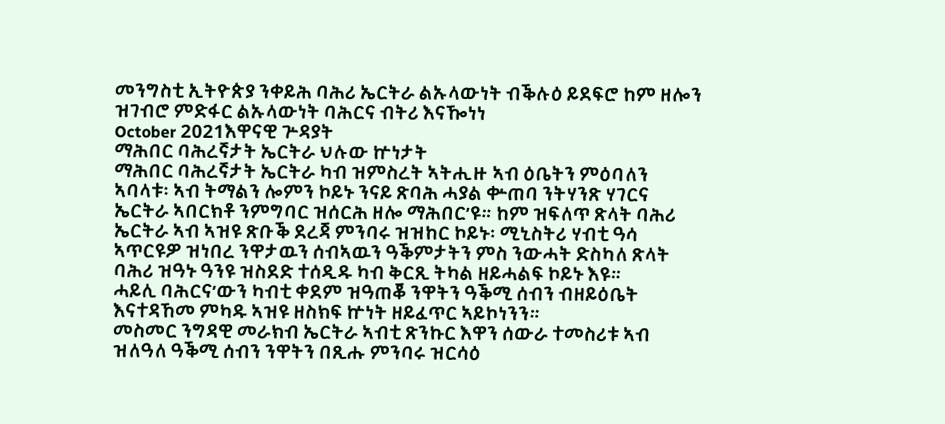መንግስቲ ኢትዮጵያ ንቀይሕ ባሕሪ ኤርትራ ልኡላውነት ብቕሉዕ ይደፍሮ ከም ዘሎን ዝገብሮ ምድፋር ልኡላውነት ባሕርና ብትሪ እናዀነነ
October 2021እዋናዊ ጕዳያት
ማሕበር ባሕረኛታት ኤርትራ ህሉው ኵነታት
ማሕበር ባሕረኛታት ኤርትራ ካብ ዝምስረት ኣትሒዙ ኣብ ዕቤትን ምዕባለን ኣባላቱ፡ ኣብ ትማልን ሎምን ኮይኑ ንናይ ጽባሕ ሓያል ቍጠባ ንትሃንጽ ሃገርና ኤርትራ ኣበርክቶ ንምግባር ዝሰርሕ ዘሎ ማሕበር’ዩ። ከም ዝፍለጥ ጽላት ባሕሪ ኤርትራ ኣብ ኣዝዩ ጽቡቕ ደረጃ ምንባሩ ዝዝከር ኮይኑ፡ ሚኒስትሪ ሃብቲ ዓሳ ኣጥርዩዎ ዝነበረ ንዋታዉን ሰብኣዉን ዓቕምታትን ምስ ንውሓት ድስካለ ጽላት ባሕሪ ዝዓኑ ዓንዩ ዝስደድ ተሰዲዱ ካብ ቅርጺ ትካል ዘይሓልፍ ኮይኑ እዩ።
ሓይሊ ባሕርና’ውን ካብቲ ቀደም ዝዓጠቖ ንዋትን ዓቕሚ ሰብን ብዘይዕቤት እናተዳኸመ ምካዱ ኣዝዩ ዘስክፍ ኵነት ዘይፈጥር ኣይኮነንን።
መስመር ንግዳዊ መራክብ ኤርትራ ኣብቲ ጽንኩር እዋን ሰውራ ተመስሪቱ ኣብ ዝለዓለ ዓቕሚ ሰብን ንዋትን በጺሑ ምንባሩ ዝርሳዕ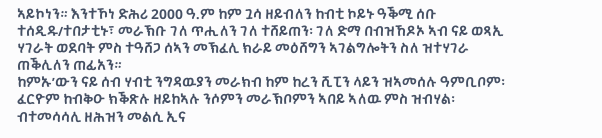ኣይኮነን። እንተኾነ ድሕሪ 2000 ዓ.ም ከም ጓሳ ዘይብለን ከብቲ ኮይኑ ዓቕሚ ሰቡ ተሰዲዱ/ተበታቲኑ፣ መራኽቡ ገለ ጥሒለን ገለ ተሸይጠን፡ ገለ ድማ በብዝኸዶኦ ኣብ ናይ ወጻኢ ሃገራት ወደባት ምስ ተዓሸጋ ሰኣን መኽፈሊ ክራይ መዕሸግን ኣገልግሎትን ስለ ዝተሃገራ ጠቕሊለን ጠፊአን።
ከምኡ’ውን ናይ ሰብ ሃብቲ ንግዳዉያን መራክብ ከም ከረን ሺፒን ላይን ዝኣመሰሉ ዓምቢቦም፡ ፈርዮም ከብቅዑ ክቕጽሉ ዘይከኣሉ ንሶምን መራኽቦምን ኣበይ ኣለዉ ምስ ዝብሃል፡ ብተመሳሳሊ ዘሕዝን መልሲ ኢና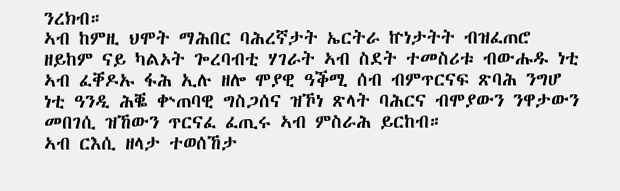ንረክብ።
ኣብ ከምዚ ህሞት ማሕበር ባሕረኛታት ኤርትራ ኵነታትት ብዝፈጠሮ ዘይከም ናይ ካልኦት ጐረባብቲ ሃገራት ኣብ ስደት ተመስሪቱ ብውሑዱ ነቲ ኣብ ፈቐዶኡ ፋሕ ኢሉ ዘሎ ሞያዊ ዓቕሚ ሰብ ብምጥርናፍ ጽባሕ ንግሆ ነቲ ዓንዲ ሕቘ ቍጠባዊ ግስጋሰና ዝኾነ ጽላት ባሕርና ብሞያውን ንዋታውን መበገሲ ዝኸውን ጥርናፈ ፈጢሩ ኣብ ምስራሕ ይርከብ።
ኣብ ርእሲ ዘላታ ተወሰኸታ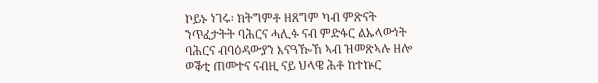ኮይኑ ነገሩ፡ ክትግምቶ ዘጸግም ካብ ምጽናት ንጥፈታትት ባሕርና ሓሊፉ ናብ ምድፋር ልኡላውነት ባሕርና ብባዕዳውያን እናዓዀኸ ኣብ ዝመጽኣሉ ዘሎ ወቕቲ ጠመተና ናብዚ ናይ ህላዌ ሕቶ ከተኵር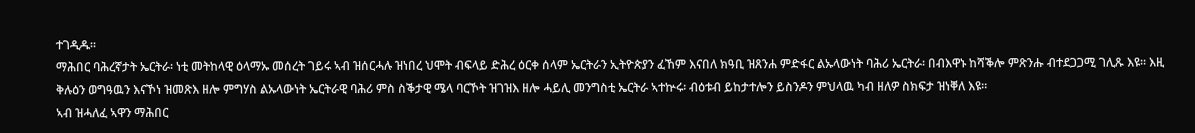ተገዲዱ።
ማሕበር ባሕረኛታት ኤርትራ፡ ነቲ መትከላዊ ዕላማኡ መሰረት ገይሩ ኣብ ዝሰርሓሉ ዝነበረ ህሞት ብፍላይ ድሕረ ዕርቀ ሰላም ኤርትራን ኢትዮጵያን ፈኸም እናበለ ክዓቢ ዝጸንሐ ምድፋር ልኡላውነት ባሕሪ ኤርትራ፡ በብእዋኑ ከሻቕሎ ምጽንሑ ብተደጋጋሚ ገሊጹ እዩ። እዚ ቅሉዕን ወግዓዉን እናኾነ ዝመጽእ ዘሎ ምግሃስ ልኡላውነት ኤርትራዊ ባሕሪ ምስ ስቕታዊ ሜላ ባርኾት ዝገዝእ ዘሎ ሓይሊ መንግስቲ ኤርትራ ኣተኵሩ፡ ብዕቱብ ይከታተሎን ይስንዶን ምህላዉ ካብ ዘለዎ ስክፍታ ዝነቐለ እዩ።
ኣብ ዝሓለፈ ኣዋን ማሕበር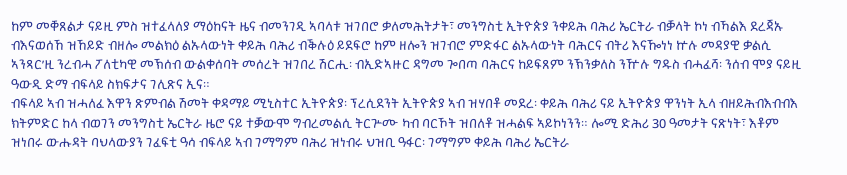ከም መቐጸልታ ናይዚ ምስ ዝተፈላለያ ማዕከናት ዜና ብመንገዲ ኣባላቱ ዝገበሮ ቃለመሕትታት፣ መንግስቲ ኢትዮጵያ ንቀይሕ ባሕሪ ኤርትራ ብቓላት ኮነ ብኻልእ ደረጃኡ ብእናወሰኸ ዝኸይድ ብዘሎ መልክዕ ልኡላውነት ቀይሕ ባሕሪ ብቕሉዕ ይደፍሮ ከም ዘሎን ዝገብሮ ምድፋር ልኡላውነት ባሕርና ብትሪ እናዀነነ ኵሉ መዳያዊ ቃልሲ ኣንጻር’ዚ ንረብሓ ፖለቲካዊ መኽሰብ ውልቀሰባት መሰረት ዝገበረ ሽርሒ፡ ብኢድኣዙር ዳግመ ጐበጣ ባሕርና ከይፍጸም ንኽንቃለስ ንዅሉ ግዱስ ብሓፈሻ፡ ንሰብ ሞያ ናይዚ ዓውዲ ድማ ብፍላይ ስክፍታና ገሊጽና ኢና።
ብፍላይ ኣብ ዝሓለፈ እዋን ጽምብል ሽመት ቀዳማይ ሚኒስተር ኢትዮጵያ፡ ፕረሲደንት ኢትዮጵያ ኣብ ዝሃበቶ መደረ፡ ቀይሕ ባሕሪ ናይ ኢትዮጵያ ዋንነት ኢላ ብዘይሕብእብብእ ክትምድር ከላ ብወገን መንግስቲ ኤርትራ ዜሮ ናይ ተቓውሞ ግብረመልሲ ትርጕሙ ካብ ባርኾት ዝበለቶ ዝሓልፍ ኣይኮነንን። ሎሚ ድሕሪ 30 ዓመታት ናጽነት፣ እቶም ዝነበሩ ውሑዳት ባህላውያን ገፈፍቲ ዓሳ ብፍላይ ኣብ ገማግም ባሕሪ ዝነብሩ ህዝቢ ዓፋር፡ ገማግም ቀይሕ ባሕሪ ኤርትራ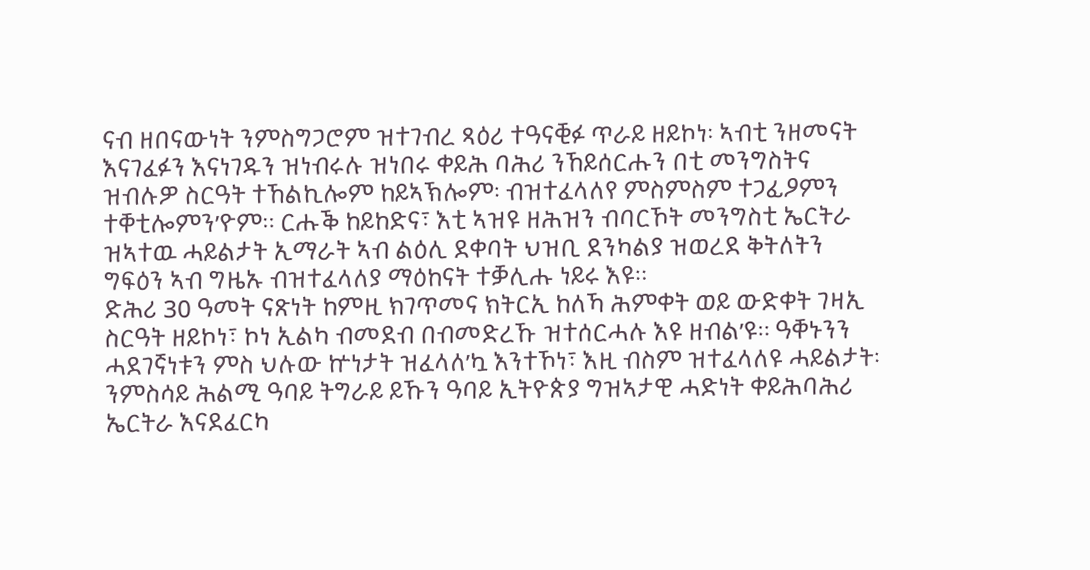ናብ ዘበናውነት ንምስግጋሮም ዝተገብረ ጻዕሪ ተዓናቒፉ ጥራይ ዘይኮነ፡ ኣብቲ ንዘመናት እናገፈፉን እናነገዱን ዝነብሩሉ ዝነበሩ ቀይሕ ባሕሪ ንኸይሰርሑን በቲ መንግስትና ዝብሉዎ ስርዓት ተኸልኪሎም ከይኣኽሎም፡ ብዝተፈላለየ ምስምስም ተጋፊዖምን ተቐቲሎምን’ዮም። ርሑቕ ከይከድና፣ እቲ ኣዝዩ ዘሕዝን ብባርኾት መንግስቲ ኤርትራ ዝኣተዉ ሓይልታት ኢማራት ኣብ ልዕሊ ደቀባት ህዝቢ ደንካልያ ዝወረደ ቅትለትን ግፍዕን ኣብ ግዜኡ ብዝተፈላለያ ማዕከናት ተቓሊሑ ነይሩ እዩ።
ድሕሪ 30 ዓመት ናጽነት ከምዚ ክገጥመና ክትርኢ ከለኻ ሕምቀት ወይ ውድቀት ገዛኢ ስርዓት ዘይኮነ፣ ኮነ ኢልካ ብመደብ በብመድረኹ ዝተሰርሓሉ እዩ ዘብል’ዩ። ዓቐኑንን ሓደገኛነቱን ምስ ህሉው ኵነታት ዝፈላለ’ኳ እንተኾነ፣ እዚ ብስም ዝተፈላለዩ ሓይልታት፡ ንምስሳይ ሕልሚ ዓባይ ትግራይ ይኹን ዓባይ ኢትዮጵያ ግዝኣታዊ ሓድነት ቀይሕባሕሪ ኤርትራ እናደፈርካ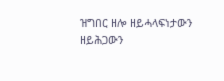ዝግበር ዘሎ ዘይሓላፍነታውን ዘይሕጋውን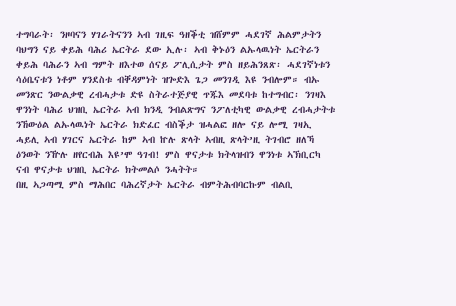ተግባራት፡ ንዞባናን ሃገራትናንን ኣብ ገዚፍ ዓዘቕቲ ዝሸምም ሓደገኛ ሕልምታትን ባህግን ናይ ቀይሕ ባሕሪ ኤርትራ ደው ኢሉ፡ ኣብ ቅኑዕን ልኡላዉነት ኤርትራን ቀይሕ ባሕራን ኣብ ግምት ዘእተወ ሰናይ ፖሊሲታት ምስ ዘይሕንጸጽ፡ ሓደገኛነቱን ሳዕቤናቱን ነቶም ሃንደስቱ ብቐዳምነት ዝጐድእ ጌጋ መንገዲ እዩ ንብሎም። ብኡ መንጽር ንውልቃዊ ረብሓታቱ ድዩ ስትራተጅያዊ ጥጁእ መደባቱ ከተግብር፡ ንገዛእ ዋንነት ባሕሪ ህዝቢ ኤርትራ ኣብ ክንዲ ንብልጽግና ንፖለቲካዊ ውልቃዊ ረብሓታትቱ ንኸውዕል ልኡላዉነት ኤርትራ ክድፈር ብስቕታ ዝሓልፎ ዘሎ ናይ ሎሚ ገዛኢ ሓይሊ ኣብ ሃገርና ኤርትራ ከም ኣብ ኵሉ ጽላት ኣብዚ ጽላት’ዚ ትገብሮ ዘለኻ ዕንወት ንዅሉ ዘየርብሕ እዩ’ሞ ዓገብ! ምስ ዋናታቱ ክትላዝብን ዋንነቱ ኣኽቢርካ ናብ ዋናታቱ ህዝቢ ኤርትራ ክትመልሶ ንሓትት።
በዚ ኣጋጣሚ ምስ ማሕበር ባሕረኛታት ኤርትራ ብምትሕብባርኩም ብልቢ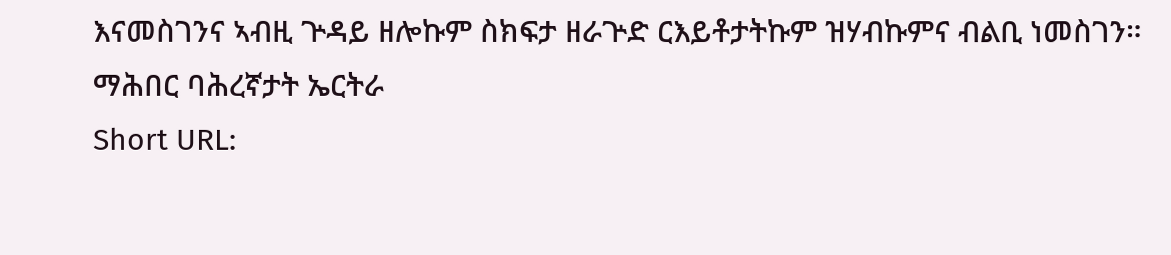እናመስገንና ኣብዚ ጕዳይ ዘሎኩም ስክፍታ ዘራጕድ ርእይቶታትኩም ዝሃብኩምና ብልቢ ነመስገን።
ማሕበር ባሕረኛታት ኤርትራ
Short URL: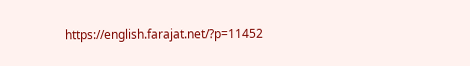https://english.farajat.net/?p=11452